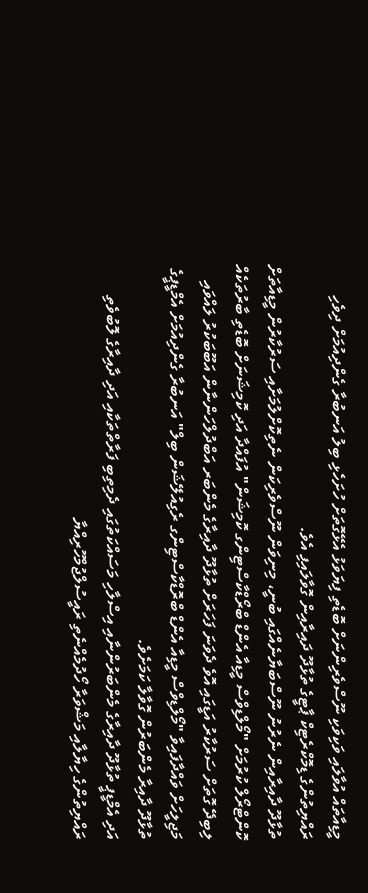މީޑިއާތައް އުވާލައި ވަކިވަކި ނޫސްވެރިންނަށް ބޮޑެތި ފިޔަވަޅު އެޅޭގޮތަށް ހުށަހެޅި ބިލު އަނބުރާ ގެންދިއުމަށް ދިވެހި ރައްޔިތުންގެ ޑިމޮކްރެޓިކް ޕާޓީގެ ތުޅާދޫ ދައިރާއިން ގޮވާލައިފި އެވެ.
ތުޅާދޫ ދާއިރާއިން ނެރުނު ނޫސްބަޔާނެއްގައި ބުނީ، މިނިވަން ނޫސްވެރިކަން ނެތިކޮށްލުމަށާއި ސަރުކާރުން މީޑިއާތަށް ކޮންޓްރޯލް ކުރުމަށް "މޯލްޑިވްސް މީޑިއާ އެންޑް ބްރޯޑްކާސްޓިންގ ކޮމިޝަން" އުފައްދާ އަދި ކޮމިޝަނަށް ބޮޑެތި ބާރުތަކެއް ލިބިދޭ ގޮތަށް ސަރުކާރު އަޑީގައި އޮވެ ދެވަނަ ފަހަރަށް ތުޅާދޫ ދާއިރާގެ މެންބަރ އަބްދުލްހަންނާން އަބޫބަކުރު ލައްވައި މަޖިލީހަށް ވައްދާފައިވާ "މޯލްޑިވްސް މީޑިއާ އެންޑް ބްރޮޑްކާސްޓިންގ ރެގިއުލޭޝަން ބިލް" އަނބުރާ ގެންދިއުމަށް އެމްޑީޕީގެ ތުޅާދޫ ދާއިރާ މެންބަރުން ގޮވާލާ ކަމަށެވެ.
އަދި އެމްޑީޕީ ތުޅާދޫ ދާއިރާގެ މެންބަރުންނާއި އިސްލާހި މަސައްކަތުގައި ދެމިތިބި ފަރާތްތަކާއި އަދި ދާއިރާގެ ލޮބުވެތި ރައްޔިތުންގެ ހިޔާލާއި މަޝްވަރާ ހޯދުމެއްނެތި ރައީސުލްޖުމްހޫރިއްޔާ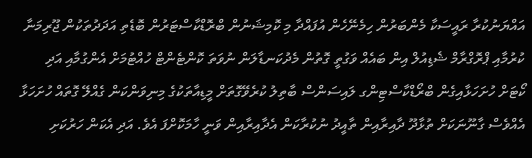އައްޔަނުކުރާ ރައީސަކާ މެންބަރުން ހިމެނޭހެން އުފައްދާ މި ކޮމިޝަނުން ބްރޮޑްކާސްޓަރުން ބޮޑެތި އަދަދުތަކުން ޖޫރިމަނާ ކުރުމާއި ޕްރޮގްރާމް ޝެޑިއުލް އިން ބައެއް ވަގުތީ ގޮތުން މެދުކަނޑާލަން ނުވަތަ ކޮންޓެންޓް ހުއްޓުމަށް އެންގުމާއި އަދި ކޯޓަށް ހުށަހަޅާއިގެން ބްރޯޑްކާސްޓިންގ ލައިސަންސް ބާތިލު ކުރެވޭގޮތަށް މީޑިއާތަކުގެ މިނިވަންކަން ގެއްލޭ ގޮތައް ހުށަހަޅާ އެއްވެސް ގާނޫނަކަށް ތުޅާދޫ ދާއިރާއިން ތާއީދު ނުކުރާކަން އެދާއިރާއިން ވަނީ ހާމަކޮށްފަ އެވެ. އަދި އެކަން ހަރުކަށި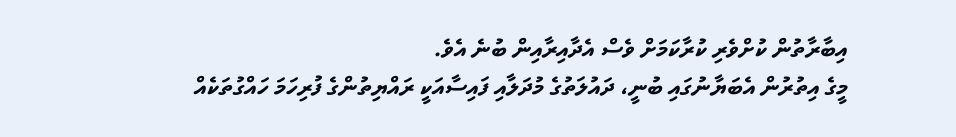އިބާރާތުން ކުށްވެރި ކުރާކަމަށް ވެސް އެދާއިރާއިން ބުނެ އެވެ.
މީގެ އިތުރުން އެބަޔާނުގައި ބުނީ، ދައުލަތުގެ މުދަލާއި ފައިސާއަކީ ރައްޔިތުންގެ ފުރިހަމަ ހައްގުތަކެއް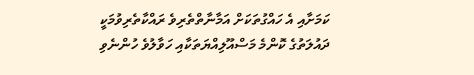ކަމަށާއި އެ ހައްގުތަކަށް އަމާނާތްތެރިވެ ރައްކާތެރިވުމަކީ ދައުލަތުގެ ކޮންމެ މަސްއޫލިއްޔަތަކާއި ހަވާލުވެ ހުންނެވި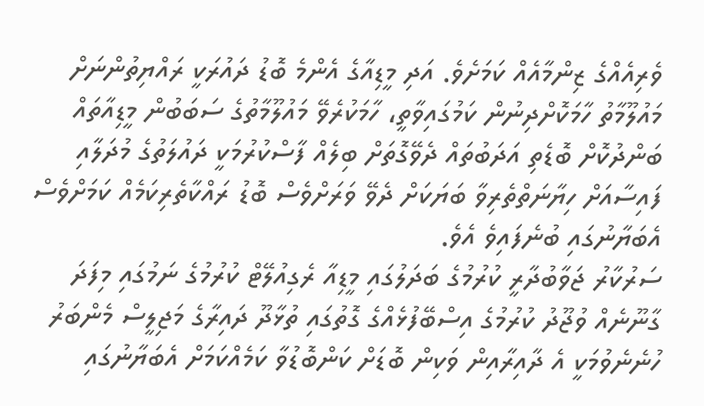ވެރިއެއްގެ ޒިންމާއެއް ކަމަށެވެ. އަދި މީޑިއާގެ އެންމެ ބޮޑު ދައުރަކީ ރައްޔިތުންނަށް މައުލޫމާތު ހާމަކޮށްދިނުން ކަމުގައިވާތީ، ހާމަކުރެވޭ މައުލޫމާތުގެ ސަބަބުން މީޑިއާތައް ބަންދުކޮށް ބޮޑެތި އަދަބުތައް ދެވޭގޮތަށް ބިލެއް ފާސްކުރުމަކީ ދައުލަތުގެ މުދަލާއި ފައިސާއަށް ހިޔާނަތްތެރިވާ ބަޔަކަށް ދެވޭ ވަރަށްވެސް ބޮޑު ރައްކާތެރިކަމެއް ކަމަށްވެސް އެބަޔާނުގައި ބުނެފައިވެ އެވެ.
ސަރުކާރު ޖަވާބުދާރީ ކުރުމުގެ ބަދަލުގައި މީޑިއާ ރެގިއުލޭޓް ކުރުމުގެ ނަމުގައި މިފަދަ ގާނޫނެއް ވުޖޫދު ކުރުމުގެ އިސްބޭފުޅެއްގެ ގޮތުގައި ތުޅާދޫ ދައިރާގެ މަޖިލީސް މެންބަރު ހުނެނެވުމަކީ އެ ދާއިރާއިން ވަކިން ބޮޑަށް ކަންބޮޑުވާ ކަމެއްކަމަށް އެބަޔާނުގައި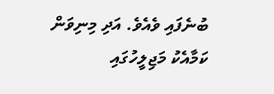ބުނެފައި ވެއެވެ. އަދި މިނިވަން ކަމާއެކު މަޖިލީހުގައި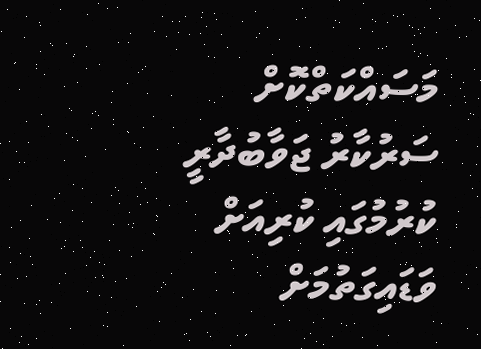މަސައްކަތްކޮށް ސަރުކާރު ޖަވާބުދާރީ ކުރުމުގައި ކުރިއަށް ވަޑައިގަތުމަށް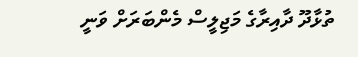ތުޅާދޫ ދާއިރާގެ މަޖިލީސް މެންބަރަށް ވަނީ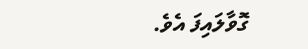ގޮވާލައިފަ އެވެ.